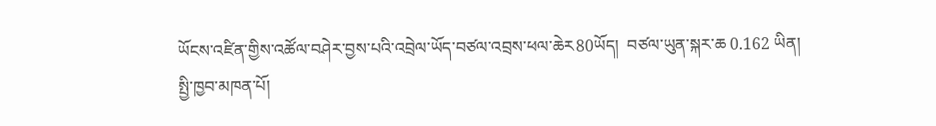ཡོངས་འཛིན་གྱིས་འཚོལ་བཤེར་བྱས་པའི་འབྲེལ་ཡོད་བཙལ་འབྲས་ཕལ་ཆེར80ཡོད།  བཙལ་ཡུན་སྐར་ཆ 0.162 ཡིན།
སྤྱི་ཁྱབ་མཁན་པོ།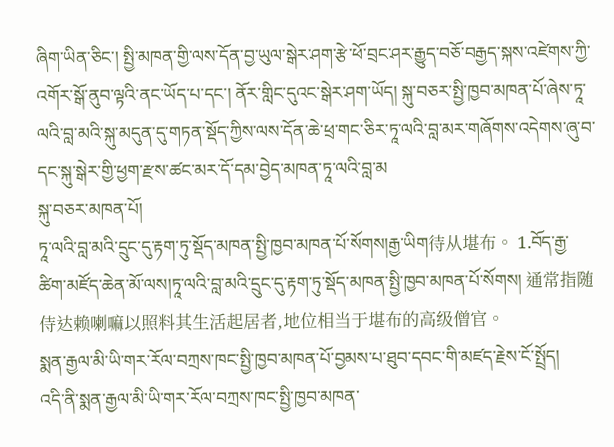ཞིག་ཡིན་ཅིང་། སྤྱི་མཁན་གྱི་ལས་དོན་བྱ་ཡུལ་སྒེར་ཤག་རྩེ་ཕོ་བྲང་ཤར་རྒྱུད་བཅོ་བརྒྱད་སྐས་འཛེགས་ཀྱི་འགོར་སྒོ་ནུབ་ལྟའི་ནང་ཡོད་པ་དང་། ནོར་གླིང་དུའང་སྒེར་ཤག་ཡོད། སྐུ་བཅར་སྤྱི་ཁྱབ་མཁན་པོ་ཞེས་ཏཱ་ལའི་བླ་མའི་སྐུ་མདུན་དུ་གཏན་སྡོད་ཀྱིས་ལས་དོན་ཆེ་ཕྲ་གང་ཅིར་ཏཱ་ལའི་བླ་མར་གཞོགས་འདེགས་ཞུ་བ་དང་སྐུ་སྒེར་གྱི་ཕྱག་རྫས་ཚང་མར་དོ་དམ་བྱེད་མཁན་ཏཱ་ལའི་བླ་མ
སྐུ་བཅར་མཁན་པོ།
ཏཱ་ལའི་བླ་མའི་དྲུང་དུ་རྟག་ཏུ་སྡོད་མཁན་སྤྱི་ཁྱབ་མཁན་པོ་སོགས།རྒྱ་ཡིག待从堪布。 1.བོད་རྒྱ་ཚིག་མཛོད་ཆེན་མོ་ལས།ཏཱ་ལའི་བླ་མའི་དྲུང་དུ་རྟག་ཏུ་སྡོད་མཁན་སྤྱི་ཁྱབ་མཁན་པོ་སོགས། 通常指随侍达赖喇嘛以照料其生活起居者,地位相当于堪布的高级僧官。
སྨན་རྒྱལ་མི་ཡི་གར་རོལ་བཀྲས་ཁང་སྤྱི་ཁྱབ་མཁན་པོ་བྱམས་པ་ཐུབ་དབང་གི་མཛད་རྗེས་ངོ་སྤྲོད།
འདི་ནི་སྨན་རྒྱལ་མི་ཡི་གར་རོལ་བཀྲས་ཁང་སྤྱི་ཁྱབ་མཁན་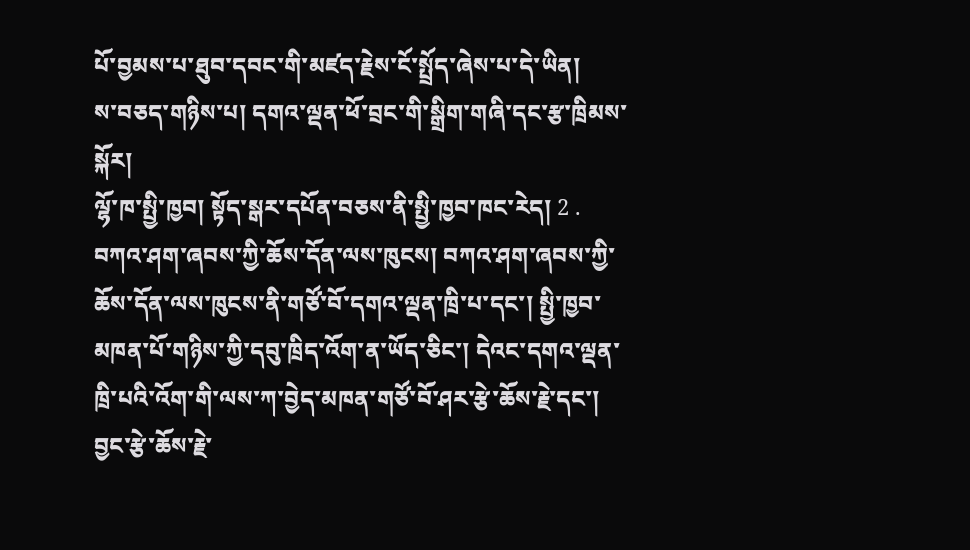པོ་བྱམས་པ་ཐུབ་དབང་གི་མཛད་རྗེས་ངོ་སྤྲོད་ཞེས་པ་དེ་ཡིན།
ས་བཅད་གཉིས་པ། དགའ་ལྡན་ཕོ་བྲང་གི་སྒྲིག་གཞི་དང་རྩ་ཁྲིམས་སྐོར།
ལྷོ་ཁ་སྤྱི་ཁྱབ། སྟོད་སྒར་དཔོན་བཅས་ནི་སྤྱི་ཁྱབ་ཁང་རེད། 2 . བཀའ་ཤག་ཞབས་ཀྱི་ཆོས་དོན་ལས་ཁུངས། བཀའ་ཤག་ཞབས་ཀྱི་ཆོས་དོན་ལས་ཁུངས་ནི་གཙོ་བོ་དགའ་ལྡན་ཁྲི་པ་དང་། སྤྱི་ཁྱབ་མཁན་པོ་གཉིས་ཀྱི་དབུ་ཁྲིད་འོག་ན་ཡོད་ཅིང་། དེའང་དགའ་ལྡན་ཁྲི་པའི་འོག་གི་ལས་ཀ་བྱེད་མཁན་གཙོ་བོ་ཤར་རྩེ་ཆོས་རྗེ་དང་། བྱང་རྩེ་ཆོས་རྗེ་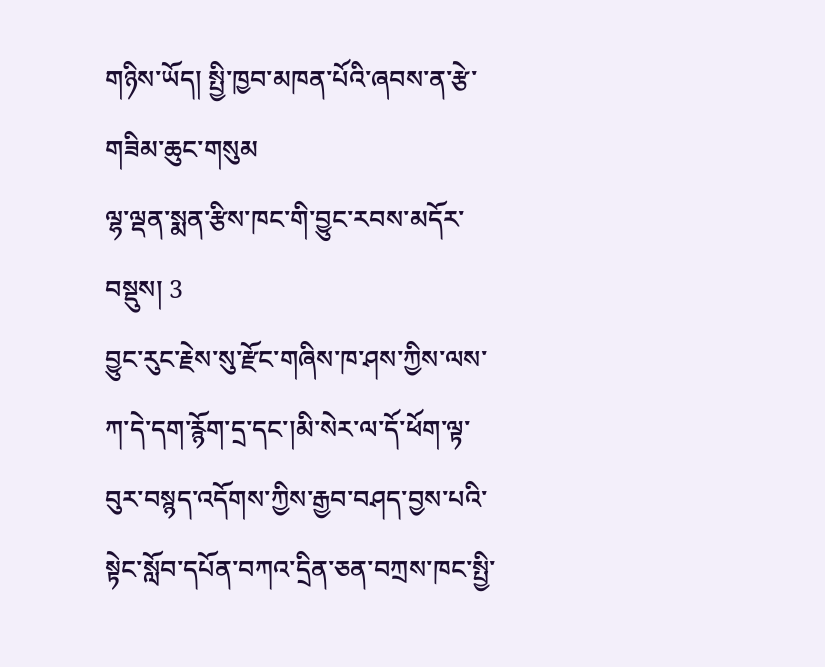གཉིས་ཡོད། སྤྱི་ཁྱབ་མཁན་པོའི་ཞབས་ན་རྩེ་གཟིམ་ཆུང་གསུམ
ལྷ་ལྡན་སྨན་རྩིས་ཁང་གི་བྱུང་རབས་མདོར་བསྡུས། 3
བྱུང་རུང་རྗེས་སུ་རྫོང་གཞིས་ཁ་ཤས་ཀྱིས་ལས་ཀ་དེ་དག་རྙོག་དྲ་དང་།མི་སེར་ལ་དོ་ཕོག་ལྟ་བུར་བསྙད་འདོགས་ཀྱིས་རྒྱབ་བཤད་བྱས་པའི་སྟེང་སློབ་དཔོན་བཀའ་དྲིན་ཅན་བཀྲས་ཁང་སྤྱི་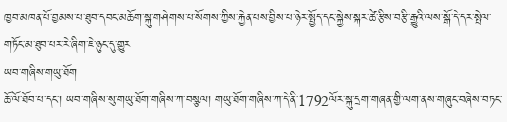ཁྱབ་མཁན་པོ་བྱམས་པ་ཐུབ་དབང་མཆོག་སྐུ་གཤེགས་པ་སོགས་ཀྱིས་རྐྱེན་པས་བྱིས་པ་ཉེར་སྤྱོད་དང་སྐྱེས་སྐར་ཚེ་རྩིས་བརྩི་རྒྱུའི་ལས་སྒོ་དེ་དར་སྤེལ་གཏོང་མ་ཐུབ་པར་རེ་ཞིག་ཇེ་ཉུང་དུ་གྱུར
ཡབ་གཞིས་གཡུ་ཐོག
ཆོ་ལོ་ཐོབ་པ་དང་། ཡབ་གཞིས་སུ་གཡུ་ཐོག་གཞིས་ཀ་བསྩལ། གཡུ་ཐོག་གཞིས་ཀ་དེ་ནི་1792ལོར་སྐུ་དྲག་གཞན་གྱི་ལག་ནས་གཞུང་བཞེས་བཏང་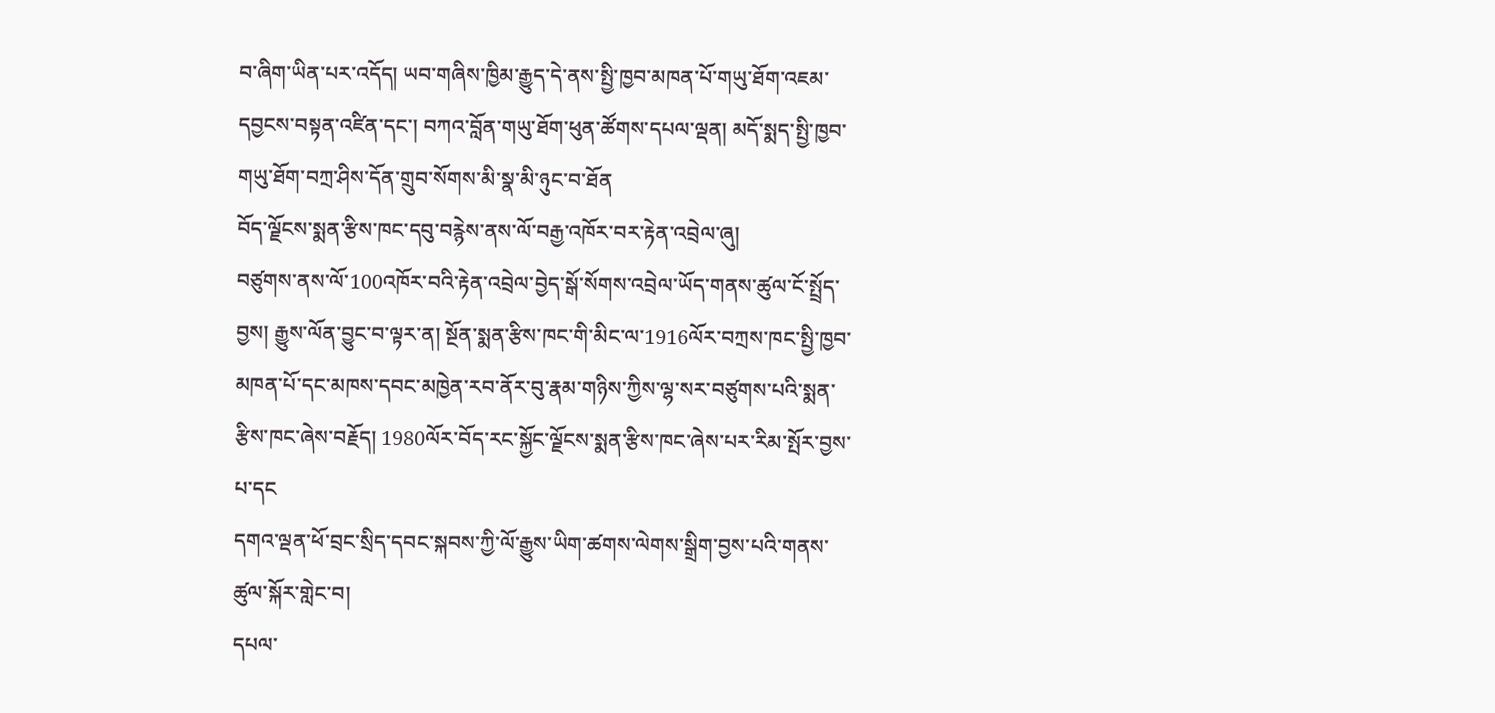བ་ཞིག་ཡིན་པར་འདོད། ཡབ་གཞིས་ཁྱིམ་རྒྱུད་དེ་ནས་སྤྱི་ཁྱབ་མཁན་པོ་གཡུ་ཐོག་འཇམ་དབྱངས་བསྟན་འཛིན་དང་། བཀའ་བློན་གཡུ་ཐོག་ཕུན་ཚོགས་དཔལ་ལྡན། མདོ་སྨད་སྤྱི་ཁྱབ་གཡུ་ཐོག་བཀྲ་ཤིས་དོན་གྲུབ་སོགས་མི་སྣ་མི་ཉུང་བ་ཐོན
བོད་ལྗོངས་སྨན་རྩིས་ཁང་དབུ་བརྙེས་ནས་ལོ་བརྒྱ་འཁོར་བར་རྟེན་འབྲེལ་ཞུ།
བཙུགས་ནས་ལོ་100འཁོར་བའི་རྟེན་འབྲེལ་བྱེད་སྒོ་སོགས་འབྲེལ་ཡོད་གནས་ཚུལ་ངོ་སྤྲོད་བྱས། རྒྱུས་ལོན་བྱུང་བ་ལྟར་ན། སྔོན་སྨན་རྩིས་ཁང་གི་མིང་ལ་1916ལོར་བཀྲས་ཁང་སྤྱི་ཁྱབ་མཁན་པོ་དང་མཁས་དབང་མཁྱེན་རབ་ནོར་བུ་རྣམ་གཉིས་ཀྱིས་ལྷ་སར་བཙུགས་པའི་སྨན་རྩིས་ཁང་ཞེས་བརྗོད། 1980ལོར་བོད་རང་སྐྱོང་ལྗོངས་སྨན་རྩིས་ཁང་ཞེས་པར་རིམ་སྤོར་བྱས་པ་དང
དགའ་ལྡན་ཕོ་བྲང་སྲིད་དབང་སྐབས་ཀྱི་ལོ་རྒྱུས་ཡིག་ཚགས་ལེགས་སྒྲིག་བྱས་པའི་གནས་ཚུལ་སྐོར་གླེང་བ།
དཔལ་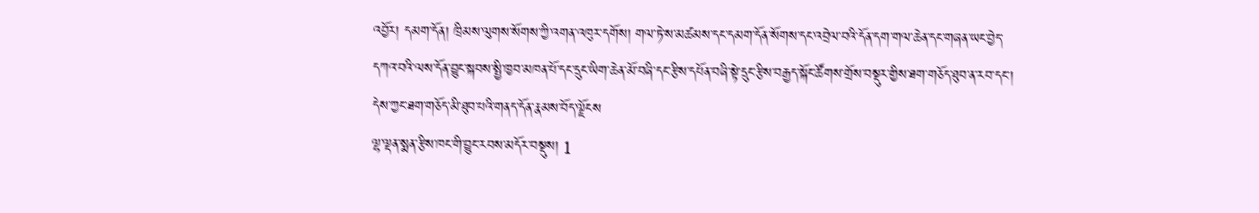འབྱོར། དམག་དོན། ཁྲིམས་ལུགས་སོགས་ཀྱི་འགན་འཁུར་དགོས། གལ་ཏེ་ས་མཚམས་དང་དམག་དོན་སོགས་དང་འབྲེལ་བའི་དོན་དག་གལ་ཆེན་དང་གཞན་ཡང་བྱེད་དཀའ་བའི་ལས་དོན་བྱུང་སྐབས་སྤྱི་ཁྱབ་མཁན་པོ་དང་དྲུང་ཡིག་ཆེན་མོ་བཞི་དང་རྩིས་དཔོན་བཞི་སྟེ་དྲུང་རྩིས་བརྒྱད་སྐོང་ཚོགས་གྲོས་བསྡུར་གྱིས་ཐག་གཅོད་ཐུབ་ན་རབ་དང་། དེས་ཀྱང་ཐག་གཅོད་མི་ཐུབ་པའི་གནད་དོན་རྣམས་བོད་ལྗོངས
ལྷ་ལྡན་སྨན་རྩིས་ཁང་གི་བྱུང་རབས་མདོར་བསྡུས། 1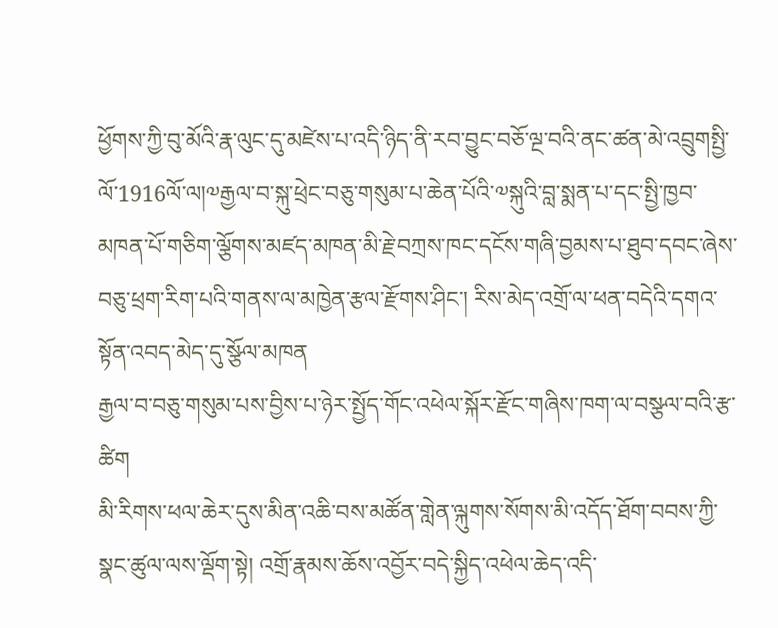ཕྱོགས་ཀྱི་བུ་མོའི་རྣ་ལུང་དུ་མཛེས་པ་འདི་ཉིད་ནི་རབ་བྱུང་བཅོ་ལྔ་བའི་ནང་ཚན་མེ་འབྲུགསྤྱི་ལོ་1916ལོ་ལ།༧རྒྱལ་བ་སྐུ་ཕྲེང་བཅུ་གསུམ་པ་ཆེན་པོའི་༧སྐུའི་བླ་སྨན་པ་དང་སྤྱི་ཁྱབ་མཁན་པོ་གཅིག་ལྕོགས་མཛད་མཁན་མི་རྗེ་བཀྲས་ཁང་དངོས་གཞི་བྱམས་པ་ཐུབ་དབང་ཞེས་བཅུ་ཕྲག་རིག་པའི་གནས་ལ་མཁྱེན་རྩལ་རྫོགས་ཤིང་། རིས་མེད་འགྲོ་ལ་ཕན་བདེའི་དགའ་སྟོན་འབད་མེད་དུ་སྩོལ་མཁན
རྒྱལ་བ་བཅུ་གསུམ་པས་བྱིས་པ་ཉེར་སྤྱོད་གོང་འཕེལ་སྐོར་རྫོང་གཞིས་ཁག་ལ་བསྩལ་བའི་རྩ་ཚིག
མི་རིགས་ཕལ་ཆེར་དུས་མིན་འཆི་བས་མཚོན་གླེན་ལྐུགས་སོགས་མི་འདོད་ཐོག་བབས་ཀྱི་སྣང་ཚུལ་ལས་ལྡོག་སྟེ། འགྲོ་རྣམས་ཆོས་འབྱོར་བདེ་སྐྱིད་འཕེལ་ཆེད་འདི་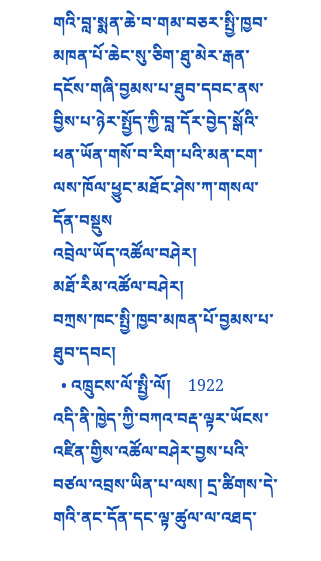གའི་བླ་སྨན་ཆེ་བ་གམ་བཅར་སྤྱི་ཁྱབ་མཁན་པོ་ཆེང་སུ་ཅིག་ཐུ་མེར་རྒན་དངོས་གཞི་བྱམས་པ་ཐུབ་དབང་ནས་བྱིས་པ་ཉེར་སྤྱོད་ཀྱི་བླ་དོར་བྱེད་སྒོའི་ཕན་ཡོན་གསོ་བ་རིག་པའི་མན་ངག་ལས་ཁོལ་ཕྱུང་མཐོང་ཤེས་ཀ་གསལ་དོན་བསྡུས
འབྲེལ་ཡོད་འཚོལ་བཤེར།
མཐོ་རིམ་འཚོལ་བཤེར།
བཀྲས་ཁང་སྤྱི་ཁྱབ་མཁན་པོ་བྱམས་པ་ཐུབ་དབང།
  • འཁྲུངས་ལོ་སྤྱི་ལོ།    1922
འདི་ནི་ཁྱེད་ཀྱི་བཀའ་བརྡ་ལྟར་ཡོངས་འཛིན་གྱིས་འཚོལ་བཤེར་བྱས་པའི་བཙལ་འབྲས་ཡིན་པ་ལས། དྲ་ཚིགས་དེ་གའི་ནང་དོན་དང་ལྟ་ཚུལ་ལ་འཐད་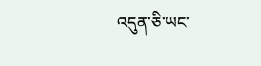འདུན་ཅི་ཡང་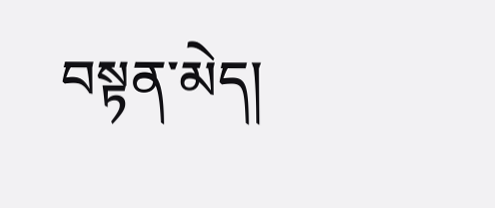བསྟན་མེད།